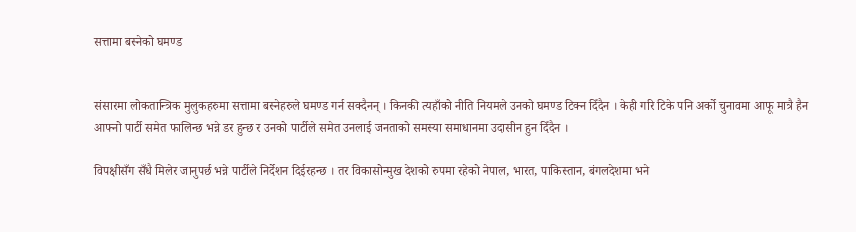सत्तामा बस्नेको घमण्ड


संसारमा लोकतान्त्रिक मुलुकहरुमा सत्तामा बस्नेहरुले घमण्ड गर्न सक्दैनन् । किनकी त्यहाँको नीति नियमले उनको घमण्ड टिक्न दिँदैन । केही गरि टिके पनि अर्को चुनावमा आफू मात्रै हैन आफ्नो पार्टी समेत फालिन्छ भन्ने डर हुन्छ र उनको पार्टीले समेत उनलाई जनताको समस्या समाधानमा उदासीन हुन दिँदैन ।

विपक्षीसँग सँधै मिलेर जानुपर्छ भन्ने पार्टीले निर्देशन दिईरहन्छ । तर विकासोन्मुख देशको रुपमा रहेको नेपाल, भारत, पाकिस्तान, बंगलदेशमा भने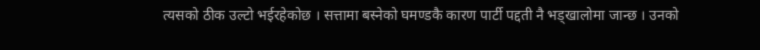त्यसको ठीक उल्टो भईरहेकोछ । सत्तामा बस्नेको घमण्डकै कारण पार्टी पद्दती नै भड्खालोमा जान्छ । उनको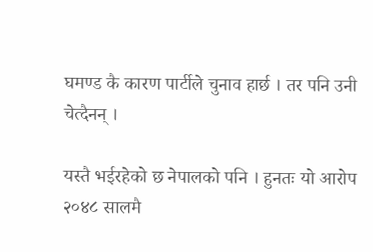घमण्ड कै कारण पार्टीले चुनाव हार्छ । तर पनि उनी चेत्दैनन् ।

यस्तै भईरहेको छ नेपालको पनि । हुनतः यो आरोप २०४८ सालमै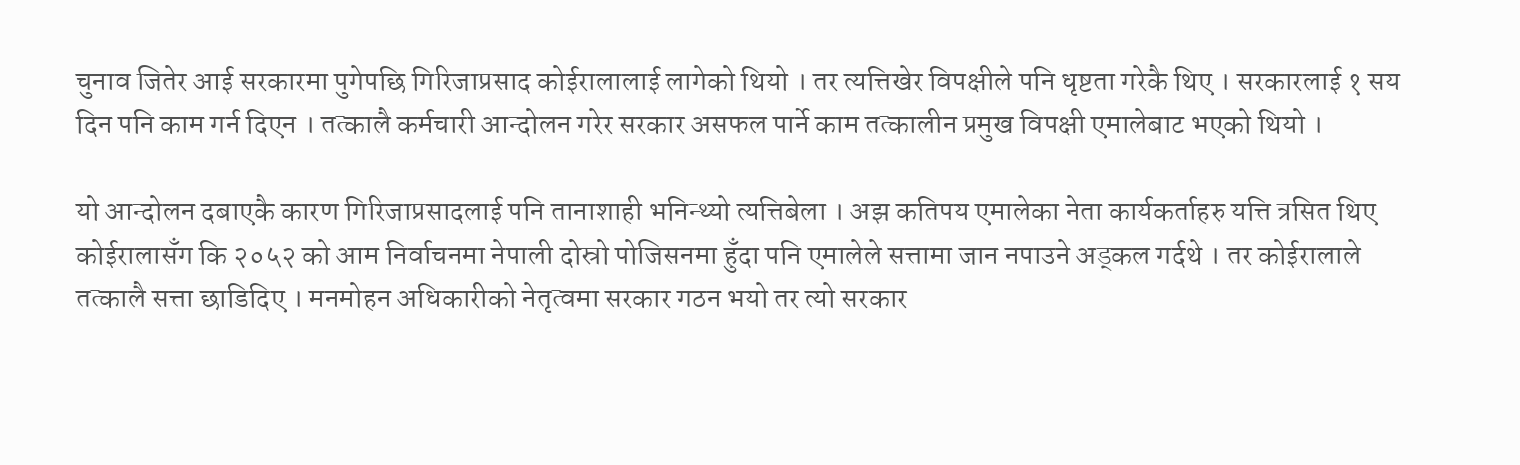चुनाव जितेर आई सरकारमा पुगेपछि गिरिजाप्रसाद कोईरालालाई लागेको थियो । तर त्यत्तिखेर विपक्षीले पनि धृष्टता गरेकै थिए । सरकारलाई १ सय दिन पनि काम गर्न दिएन । तत्कालै कर्मचारी आन्दोलन गरेर सरकार असफल पार्ने काम तत्कालीन प्रमुख विपक्षी एमालेबाट भएको थियो ।

यो आन्दोलन दबाएकै कारण गिरिजाप्रसादलाई पनि तानाशाही भनिन्थ्यो त्यत्तिबेला । अझ कतिपय एमालेका नेता कार्यकर्ताहरु यत्ति त्रसित थिए कोईरालासँग कि २०५२ को आम निर्वाचनमा नेपाली दोस्रो पोजिसनमा हुँदा पनि एमालेले सत्तामा जान नपाउने अड्कल गर्दथे । तर कोईरालाले तत्कालै सत्ता छाडिदिए । मनमोहन अधिकारीको नेतृत्वमा सरकार गठन भयो तर त्यो सरकार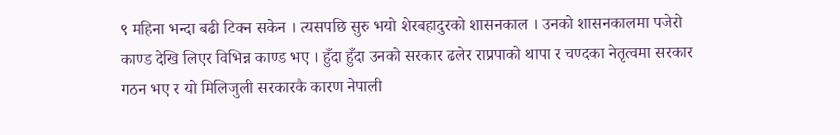९ महिना भन्दा बढी टिक्न सकेन । त्यसपछि सुरु भयो शेरबहादुरको शासनकाल । उनको शासनकालमा पजेरो काण्ड देखि लिएर विभिन्न काण्ड भए । हुँदा हुँदा उनको सरकार ढलेर राप्रपाको थापा र चण्दका नेतृत्वमा सरकार गठन भए र यो मिलिजुली सरकारकै कारण नेपाली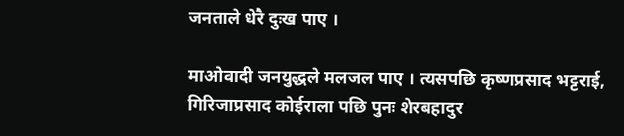जनताले धेरै दुःख पाए ।

माओवादी जनयुद्धले मलजल पाए । त्यसपछि कृष्णप्रसाद भट्टराई, गिरिजाप्रसाद कोईराला पछि पुनः शेरबहादुर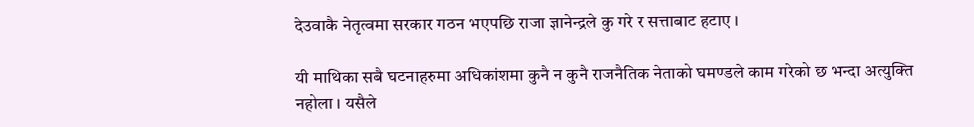देउवाकै नेतृत्वमा सरकार गठन भएपछि राजा ज्ञानेन्द्रले कु गरे र सत्ताबाट हटाए ।

यी माथिका सबै घटनाहरुमा अधिकांशमा कुनै न कुनै राजनैतिक नेताको घमण्डले काम गरेको छ भन्दा अत्युक्ति नहोला । यसैले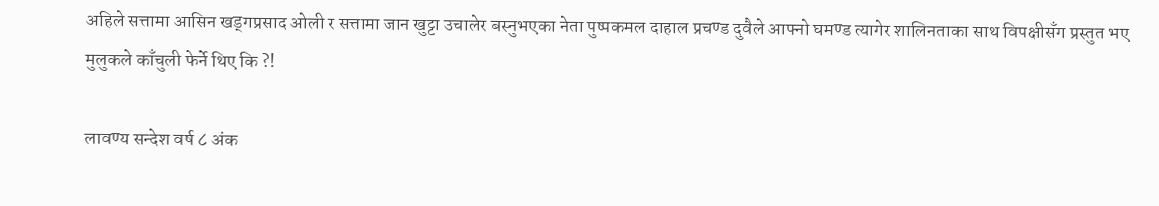अहिले सत्तामा आसिन खड्गप्रसाद ओली र सत्तामा जान खुट्टा उचालेर बस्नुभएका नेता पुष्पकमल दाहाल प्रचण्ड दुवैले आफ्नो घमण्ड त्यागेर शालिनताका साथ विपक्षीसँग प्रस्तुत भए मुलुकले काँचुली फेर्ने थिए कि ?!

लावण्य सन्देश वर्ष ८ अंक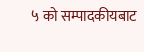५ को सम्पादकीयबाट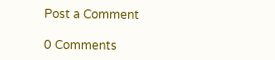Post a Comment

0 Comments